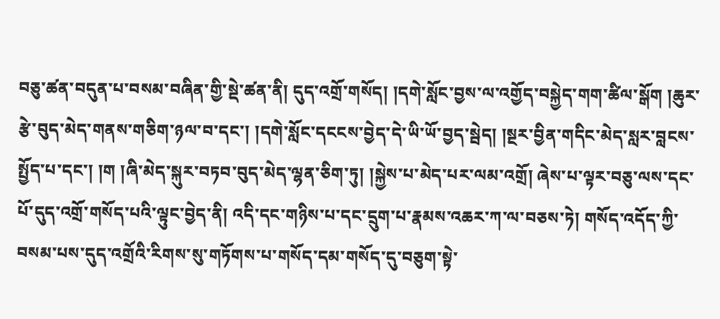བཅུ་ཚན་བདུན་པ་བསམ་བཞིན་གྱི་སྡེ་ཚན་ནི། དུད་འགྲོ་གསོད། །དགེ་སློང་བྱས་ལ་འགྱོད་བསྐྱེད་གག་ཚིལ་སྒོག །ཆུར་རྩེ་བུད་མེད་གནས་གཅིག་ཉལ་བ་དང་། །དགེ་སློང་དངངས་བྱེད་དེ་ཡི་ཡོ་བྱད་སྦེད། །སྔར་བྱིན་གདིང་མེད་སླར་བླངས་སྤྱོད་པ་དང་། །ག །ཞི་མེད་སྐུར་བཏབ་བུད་མེད་ལྷན་ཅིག་ཏུ། །སྐྱེས་པ་མེད་པར་ལམ་འགྲོ། ཞེས་པ་ལྟར་བཅུ་ལས་དང་པོ་དུད་འགྲོ་གསོད་པའི་ལྟུང་བྱེད་ནི། འདི་དང་གཉིས་པ་དང་དྲུག་པ་རྣམས་འཆར་ཀ་ལ་བཅས་ཏེ། གསོད་འདོད་ཀྱི་བསམ་པས་དུད་འགྲོའི་རིགས་སུ་གཏོགས་པ་གསོད་དམ་གསོད་དུ་བཅུག་སྟེ་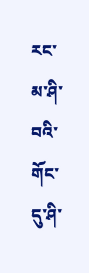རང་མ་ཤི་བའི་གོང་དུ་ཤི་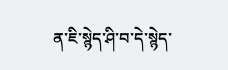ན་ཇི་སྙེད་ཤི་བ་དེ་སྙེད་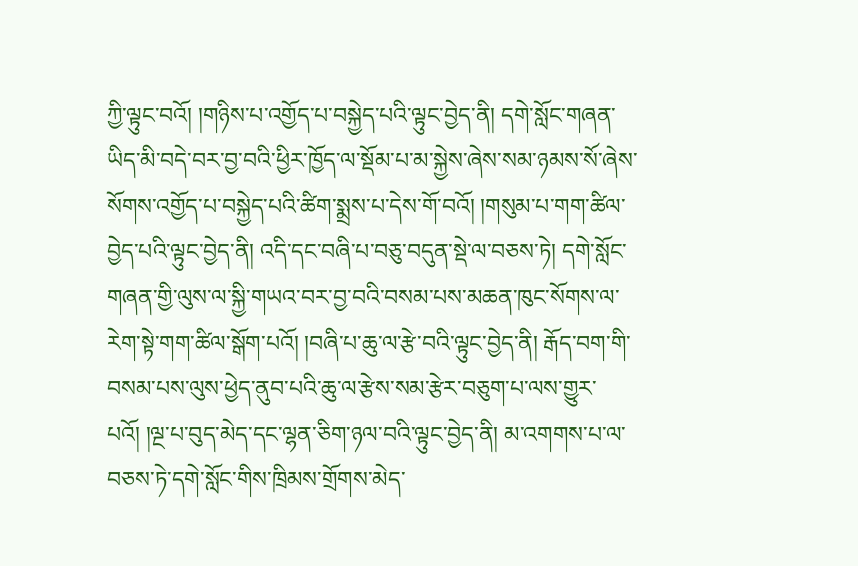ཀྱི་ལྟུང་བའོ། །གཉིས་པ་འགྱོད་པ་བསྐྱེད་པའི་ལྟུང་བྱེད་ནི། དགེ་སློང་གཞན་ཡིད་མི་བདེ་བར་བྱ་བའི་ཕྱིར་ཁྱོད་ལ་སྡོམ་པ་མ་སྐྱེས་ཞེས་སམ་ཉམས་སོ་ཞེས་སོགས་འགྱོད་པ་བསྐྱེད་པའི་ཚིག་སྨྲས་པ་དེས་གོ་བའོ། །གསུམ་པ་གག་ཚིལ་བྱེད་པའི་ལྟུང་བྱེད་ནི། འདི་དང་བཞི་པ་བཅུ་བདུན་སྡེ་ལ་བཅས་ཏེ། དགེ་སློང་གཞན་གྱི་ལུས་ལ་སྐྱི་གཡའ་བར་བྱ་བའི་བསམ་པས་མཆན་ཁུང་སོགས་ལ་རེག་སྟེ་གག་ཚིལ་སྒོག་པའོ། །བཞི་པ་ཆུ་ལ་རྩེ་བའི་ལྟུང་བྱེད་ནི། རྒོད་བག་གི་བསམ་པས་ལུས་ཕྱེད་ནུབ་པའི་ཆུ་ལ་རྩེས་སམ་རྩེར་བཅུག་པ་ལས་གྱུར་པའོ། །ལྔ་པ་བུད་མེད་དང་ལྷན་ཅིག་ཉལ་བའི་ལྟུང་བྱེད་ནི། མ་འགགས་པ་ལ་བཅས་ཏེ་དགེ་སློང་གིས་ཁྲིམས་གྲོགས་མེད་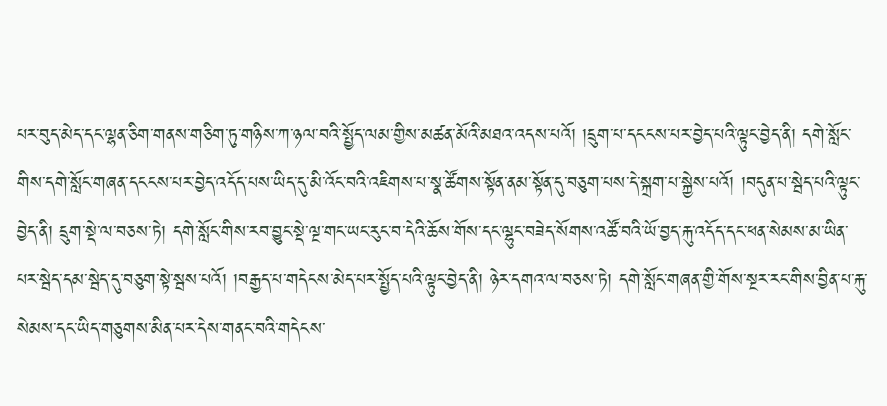པར་བུད་མེད་དང་ལྷན་ཅིག་གནས་གཅིག་ཏུ་གཉིས་ཀ་ཉལ་བའི་སྤྱོད་ལམ་གྱིས་མཚན་མོའི་མཐའ་འདས་པའོ། །དྲུག་པ་དངངས་པར་བྱེད་པའི་ལྟུང་བྱེད་ནི། དགེ་སློང་གིས་དགེ་སློང་གཞན་དངངས་པར་བྱེད་འདོད་པས་ཡིད་དུ་མི་འོང་བའི་འཇིགས་པ་སྣ་ཚོགས་སྟོན་ནམ་སྟོན་དུ་བཅུག་པས་དེ་སྐྲག་པ་སྐྱེས་པའོ། །བདུན་པ་སྦེད་པའི་ལྟུང་བྱེད་ནི། དྲུག་སྡེ་ལ་བཅས་ཏེ། དགེ་སློང་གིས་རབ་བྱུང་སྡེ་ལྔ་གང་ཡང་རུང་བ་དེའི་ཆོས་གོས་དང་ལྷུང་བཟེད་སོགས་འཚོ་བའི་ཡོ་བྱད་རྐུ་འདོད་དང་ཕན་སེམས་མ་ཡིན་པར་སྦེད་དམ་སྦེད་དུ་བཅུག་སྟེ་སྦས་པའོ། །བརྒྱད་པ་གདེངས་མེད་པར་སྤྱོད་པའི་ལྟུང་བྱེད་ནི། ཉེར་དགའ་ལ་བཅས་ཏེ། དགེ་སློང་གཞན་གྱི་གོས་སྔར་རང་གིས་བྱིན་པ་རྐུ་སེམས་དང་ཡིད་གཅུགས་མིན་པར་དེས་གནང་བའི་གདེངས་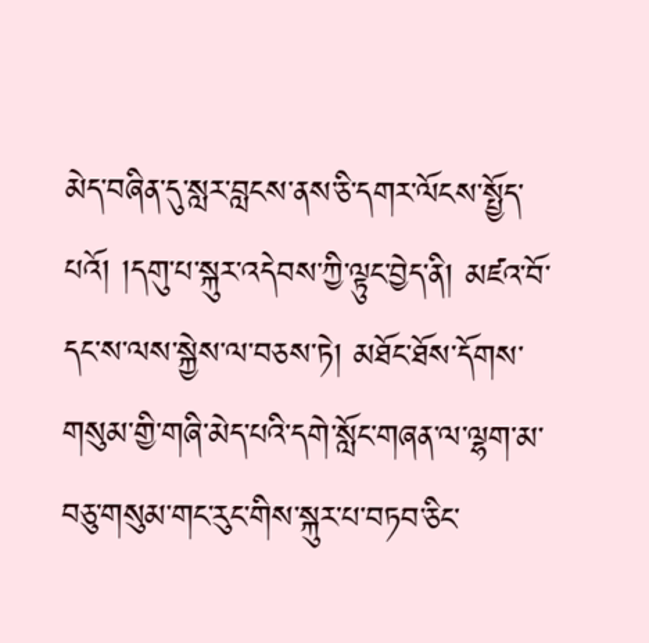མེད་བཞིན་དུ་སླར་བླངས་ནས་ཅི་དགར་ལོངས་སྤྱོད་པའོ། །དགུ་པ་སྐུར་འདེབས་ཀྱི་ལྟུང་བྱེད་ནི། མཛའ་བོ་དང་ས་ལས་སྐྱེས་ལ་བཅས་ཏེ། མཐོང་ཐོས་དོགས་གསུམ་གྱི་གཞི་མེད་པའི་དགེ་སློང་གཞན་ལ་ལྷག་མ་བཅུ་གསུམ་གང་རུང་གིས་སྐུར་པ་བཏབ་ཅིང་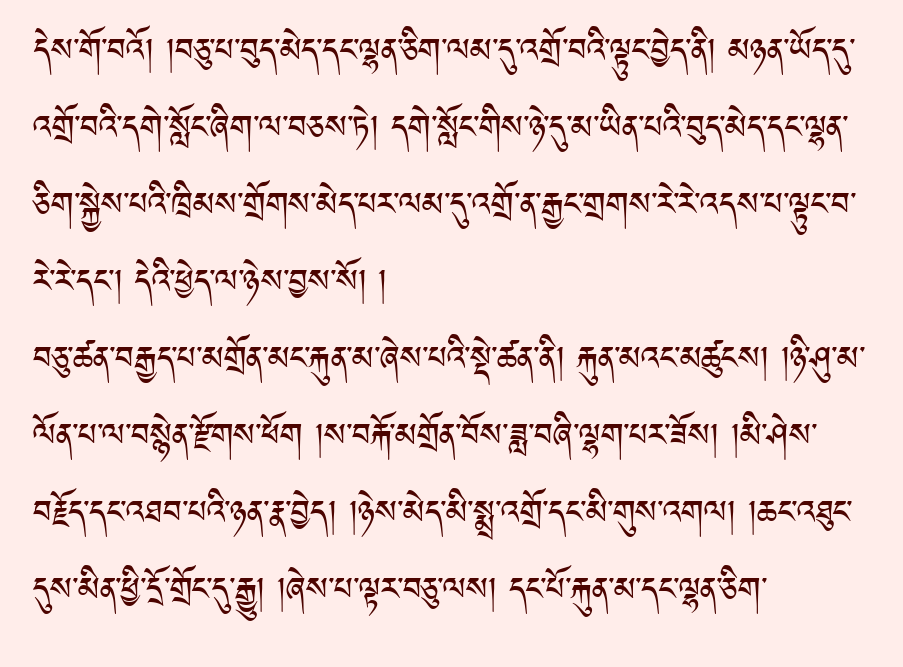དེས་གོ་བའོ། །བཅུ་པ་བུད་མེད་དང་ལྷན་ཅིག་ལམ་དུ་འགྲོ་བའི་ལྟུང་བྱེད་ནི། མཉན་ཡོད་དུ་འགྲོ་བའི་དགེ་སློང་ཞིག་ལ་བཅས་ཏེ། དགེ་སློང་གིས་ཉེ་དུ་མ་ཡིན་པའི་བུད་མེད་དང་ལྷན་ཅིག་སྐྱེས་པའི་ཁྲིམས་གྲོགས་མེད་པར་ལམ་དུ་འགྲོ་ན་རྒྱང་གྲགས་རེ་རེ་འདས་པ་ལྟུང་བ་རེ་རེ་དང་། དེའི་ཕྱེད་ལ་ཉེས་བྱས་སོ། །
བཅུ་ཚན་བརྒྱད་པ་མགྲོན་མང་རྐུན་མ་ཞེས་པའི་སྡེ་ཚན་ནི། རྐུན་མའང་མཚུངས། །ཉི་ཤུ་མ་ལོན་པ་ལ་བསྙེན་རྫོགས་ཕོག །ས་བརྐོ་མགྲོན་བོས་ཟླ་བཞི་ལྷག་པར་ཟོས། །མི་ཤེས་བརྗོད་དང་འཐབ་པའི་ཉན་རྣ་བྱེད། །ཉེས་མེད་མི་སྨྲ་འགྲོ་དང་མི་གུས་འགལ། །ཆང་འཐུང་དུས་མིན་ཕྱི་དྲོ་གྲོང་དུ་རྒྱུ། །ཞེས་པ་ལྟར་བཅུ་ལས། དང་པོ་རྐུན་མ་དང་ལྷན་ཅིག་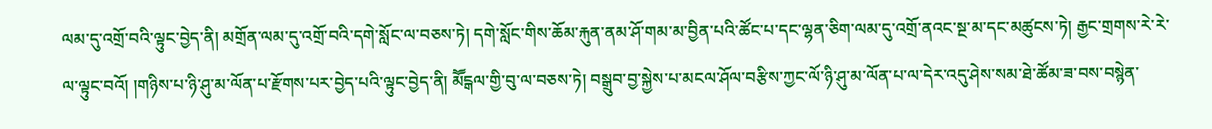ལམ་དུ་འགྲོ་བའི་ལྟུང་བྱེད་ནི། མགྲོན་ལམ་དུ་འགྲོ་བའི་དགེ་སློང་ལ་བཅས་ཏེ། དགེ་སློང་གིས་ཆོམ་རྐུན་ནམ་ཤོ་གམ་མ་བྱིན་པའི་ཚོང་པ་དང་ལྷན་ཅིག་ལམ་དུ་འགྲོ་ནའང་སྔ་མ་དང་མཚུངས་ཏེ། རྒྱང་གྲགས་རེ་རེ་ལ་ལྟུང་བའོ། །གཉིས་པ་ཉི་ཤུ་མ་ལོན་པ་རྫོགས་པར་བྱེད་པའི་ལྟུང་བྱེད་ནི། མཽངྒལ་གྱི་བུ་ལ་བཅས་ཏེ། བསྒྲུབ་བྱ་སྐྱེས་པ་མངལ་ཤོལ་བརྩིས་ཀྱང་ལོ་ཉི་ཤུ་མ་ལོན་པ་ལ་དེར་འདུ་ཤེས་སམ་ཐེ་ཚོམ་ཟ་བས་བསྙེན་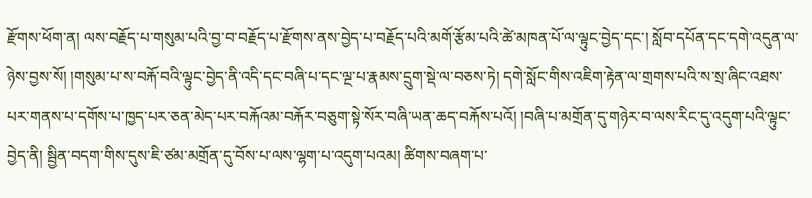རྫོགས་ཕོག་ན། ལས་བརྗོད་པ་གསུམ་པའི་བྱ་བ་བརྗོད་པ་རྫོགས་ནས་བྱེད་པ་བརྗོད་པའི་མགོ་རྩོམ་པའི་ཚེ་མཁན་པོ་ལ་ལྟུང་བྱེད་དང་། སློབ་དཔོན་དང་དགེ་འདུན་ལ་ཉེས་བྱས་སོ། །གསུམ་པ་ས་བརྐོ་བའི་ལྟུང་བྱེད་ནི་འདི་དང་བཞི་པ་དང་ལྔ་པ་རྣམས་དྲུག་སྡེ་ལ་བཅས་ཏེ། དགེ་སློང་གིས་འཇིག་རྟེན་ལ་གྲགས་པའི་ས་སྲ་ཞིང་འཐས་པར་གནས་པ་དགོས་པ་ཁྱད་པར་ཅན་མེད་པར་བརྐོའམ་བརྐོར་བཅུག་སྟེ་སོར་བཞི་ཡན་ཆད་བརྐོས་པའོ། །བཞི་པ་མགྲོན་དུ་གཉེར་བ་ལས་རིང་དུ་འདུག་པའི་ལྟུང་བྱེད་ནི། སྦྱིན་བདག་གིས་དུས་ཇི་ཙམ་མགྲོན་དུ་བོས་པ་ལས་ལྷག་པ་འདུག་པའམ། ཚིགས་བཞག་པ་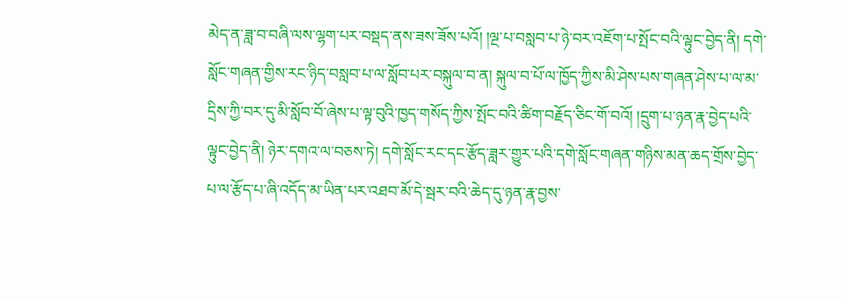མེད་ན་ཟླ་བ་བཞི་ལས་ལྷག་པར་བསྡད་ནས་ཟས་ཟོས་པའོ། །ལྔ་པ་བསླབ་པ་ཉེ་བར་འཇོག་པ་སྤོང་བའི་ལྟུང་བྱེད་ནི། དགེ་སློང་གཞན་གྱིས་རང་ཉིད་བསླབ་པ་ལ་སློབ་པར་བསྐུལ་བ་ན། སྐུལ་བ་པོ་ལ་ཁྱོད་ཀྱིས་མི་ཤེས་པས་གཞན་ཤེས་པ་ལ་མ་དྲིས་ཀྱི་བར་དུ་མི་སློབ་བོ་ཞེས་པ་ལྟ་བུའི་ཁྱད་གསོད་ཀྱིས་སྤོང་བའི་ཚིག་བརྗོད་ཅིང་གོ་བའོ། །དྲུག་པ་ཉན་རྣ་བྱེད་པའི་ལྟུང་བྱེད་ནི། ཉེར་དགའ་ལ་བཅས་ཏེ། དགེ་སློང་རང་དང་རྩོད་ཟླར་གྱུར་པའི་དགེ་སློང་གཞན་གཉིས་མན་ཆད་གྲོས་བྱེད་པ་ལ་རྩོད་པ་ཞི་འདོད་མ་ཡིན་པར་འཐབ་མོ་དེ་སྦར་བའི་ཆེད་དུ་ཉན་རྣ་བྱས་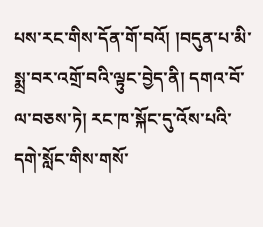པས་རང་གིས་དོན་གོ་བའོ། །བདུན་པ་མི་སྨྲ་བར་འགྲོ་བའི་ལྟུང་བྱེད་ནི། དགའ་བོ་ལ་བཅས་ཏེ། རང་ཁ་སྐོང་དུ་འོས་པའི་དགེ་སློང་གིས་གསོ་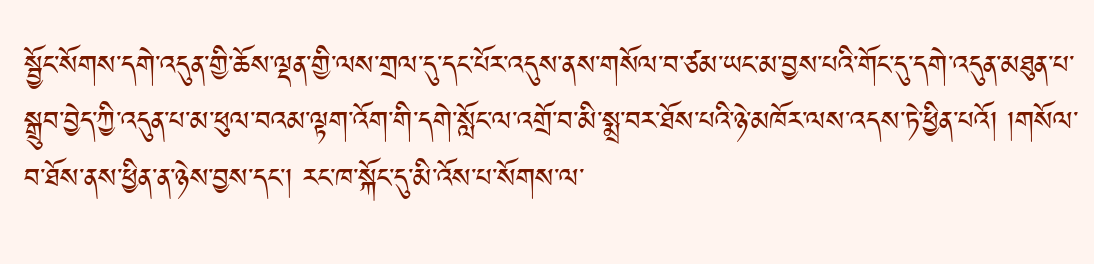སྦྱོང་སོགས་དགེ་འདུན་གྱི་ཆོས་ལྡན་གྱི་ལས་གྲལ་དུ་དང་པོར་འདུས་ནས་གསོལ་བ་ཙམ་ཡང་མ་བྱས་པའི་གོང་དུ་དགེ་འདུན་མཐུན་པ་སྒྲུབ་བྱེད་ཀྱི་འདུན་པ་མ་ཕུལ་བའམ་ལྟག་འོག་གི་དགེ་སློང་ལ་འགྲོ་བ་མི་སྨྲ་བར་ཐོས་པའི་ཉེ་མཁོར་ལས་འདས་ཏེ་ཕྱིན་པའོ། །གསོལ་བ་ཐོས་ནས་ཕྱིན་ན་ཉེས་བྱས་དང་། རང་ཁ་སྐོང་དུ་མི་འོས་པ་སོགས་ལ་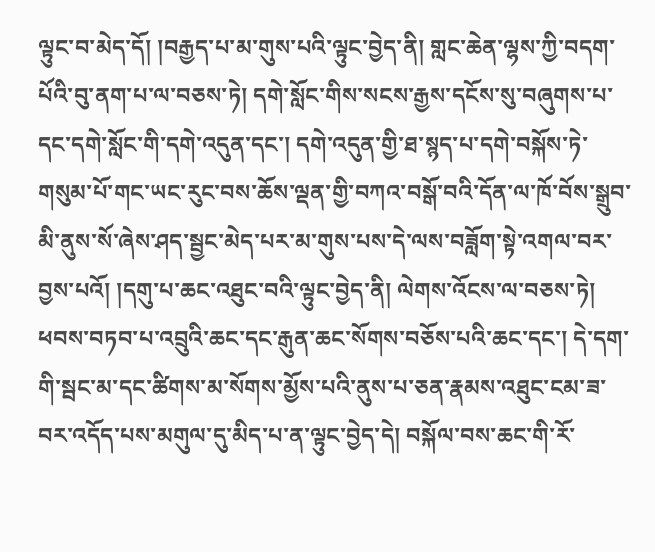ལྟུང་བ་མེད་དོ། །བརྒྱད་པ་མ་གུས་པའི་ལྟུང་བྱེད་ནི། གླང་ཆེན་ལྷས་ཀྱི་བདག་པོའི་བུ་ནག་པ་ལ་བཅས་ཏེ། དགེ་སློང་གིས་སངས་རྒྱས་དངོས་སུ་བཞུགས་པ་དང་དགེ་སློང་གི་དགེ་འདུན་དང་། དགེ་འདུན་གྱི་ཐ་སྙད་པ་དགེ་བསྐོས་ཏེ་གསུམ་པོ་གང་ཡང་རུང་བས་ཆོས་ལྡན་གྱི་བཀའ་བསྒོ་བའི་དོན་ལ་ཁོ་བོས་སྒྲུབ་མི་ནུས་སོ་ཞེས་ཤད་སྦྱང་མེད་པར་མ་གུས་པས་དེ་ལས་བཟློག་སྟེ་འགལ་བར་བྱས་པའོ། །དགུ་པ་ཆང་འཐུང་བའི་ལྟུང་བྱེད་ནི། ལེགས་འོངས་ལ་བཅས་ཏེ། ཕབས་བཏབ་པ་འབྲུའི་ཆང་དང་རྒུན་ཆང་སོགས་བཅོས་པའི་ཆང་དང་། དེ་དག་གི་སྦང་མ་དང་ཚིགས་མ་སོགས་མྱོས་པའི་ནུས་པ་ཅན་རྣམས་འཐུང་ངམ་ཟ་བར་འདོད་པས་མགུལ་དུ་མིད་པ་ན་ལྟུང་བྱེད་དེ། བསྐོལ་བས་ཆང་གི་རོ་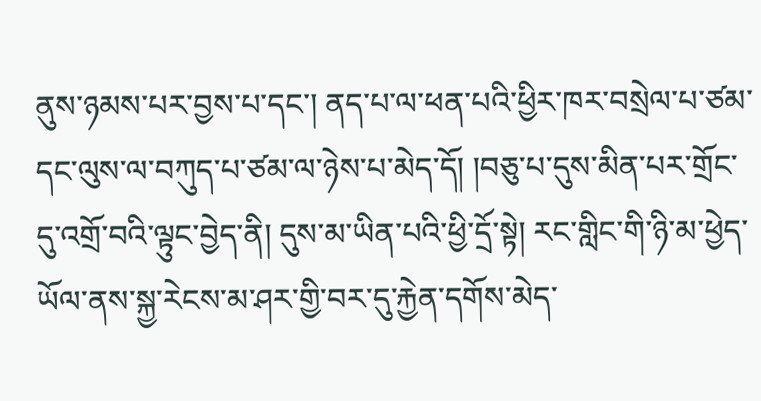ནུས་ཉམས་པར་བྱས་པ་དང་། ནད་པ་ལ་ཕན་པའི་ཕྱིར་ཁར་བསྲེལ་པ་ཙམ་དང་ལུས་ལ་བཀུད་པ་ཙམ་ལ་ཉེས་པ་མེད་དོ། །བཅུ་པ་དུས་མིན་པར་གྲོང་དུ་འགྲོ་བའི་ལྟུང་བྱེད་ནི། དུས་མ་ཡིན་པའི་ཕྱི་དྲོ་སྟེ། རང་གླིང་གི་ཉི་མ་ཕྱེད་ཡོལ་ནས་སྐྱ་རེངས་མ་ཤར་གྱི་བར་དུ་རྐྱེན་དགོས་མེད་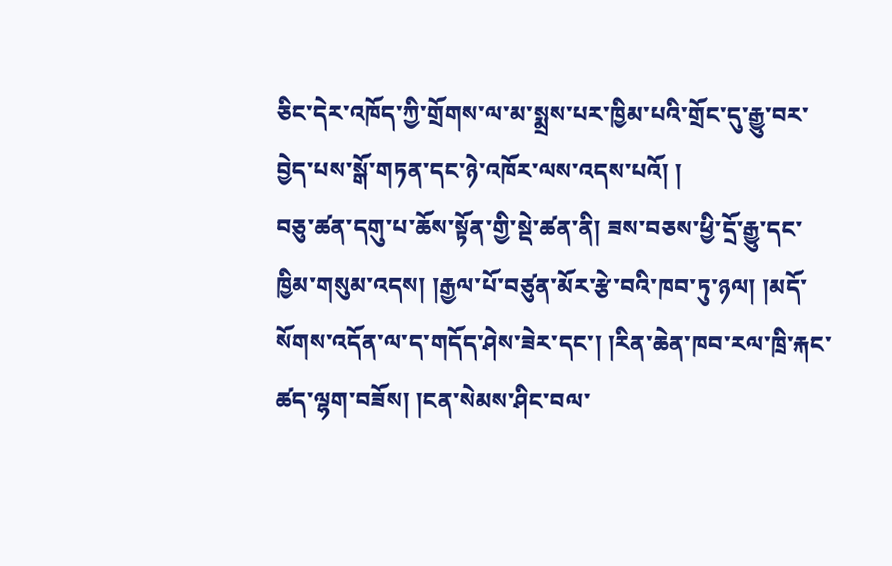ཅིང་དེར་འཁོད་ཀྱི་གྲོགས་ལ་མ་སྨྲས་པར་ཁྱིམ་པའི་གྲོང་དུ་རྒྱུ་བར་བྱེད་པས་སྒོ་གཏན་དང་ཉེ་འཁོར་ལས་འདས་པའོ། །
བཅུ་ཚན་དགུ་པ་ཆོས་སྟོན་གྱི་སྡེ་ཚན་ནི། ཟས་བཅས་ཕྱི་དྲོ་རྒྱུ་དང་ཁྱིམ་གསུམ་འདས། །རྒྱལ་པོ་བཙུན་མོར་རྩེ་བའི་ཁབ་ཏུ་ཉལ། །མདོ་སོགས་འདོན་ལ་ད་གདོད་ཤེས་ཟེར་དང་། །རིན་ཆེན་ཁབ་རལ་ཁྲི་རྐང་ཚད་ལྷག་བཟོས། །ངན་སེམས་ཤིང་བལ་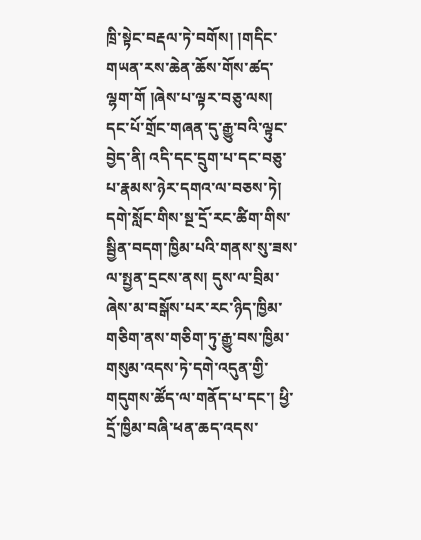ཁྲི་སྟེང་བརྡལ་ཏེ་བགོས། །གདིང་གཡན་རས་ཆེན་ཆོས་གོས་ཚད་ལྷག་གོ །ཞེས་པ་ལྟར་བཅུ་ལས། དང་པོ་གྲོང་གཞན་དུ་རྒྱུ་བའི་ལྟུང་བྱེད་ནི། འདི་དང་དྲུག་པ་དང་བཅུ་པ་རྣམས་ཉེར་དགའ་ལ་བཅས་ཏེ། དགེ་སློང་གིས་སྔ་དྲོ་རང་ཚིག་གིས་སྦྱིན་བདག་ཁྱིམ་པའི་གནས་སུ་ཟས་ལ་སྤྱན་དྲངས་ནས། དུས་ལ་བྲིམ་ཞེས་མ་བསྒོས་པར་རང་ཉིད་ཁྱིམ་གཅིག་ནས་གཅིག་ཏུ་རྒྱུ་བས་ཁྱིམ་གསུམ་འདས་ཏེ་དགེ་འདུན་གྱི་གདུགས་ཚོད་ལ་གནོད་པ་དང་། ཕྱི་དྲོ་ཁྱིམ་བཞི་ཕན་ཆད་འདས་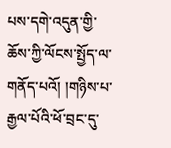པས་དགེ་འདུན་གྱི་ཆོས་ཀྱི་ལོངས་སྤྱོད་ལ་གནོད་པའོ། །གཉིས་པ་རྒྱལ་པོའི་ཕོ་བྲང་དུ་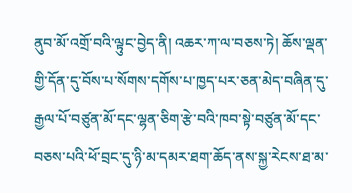ནུབ་མོ་འགྲོ་བའི་ལྟུང་བྱེད་ནི། འཆར་ཀ་ལ་བཅས་ཏེ། ཆོས་ལྡན་གྱི་དོན་དུ་བོས་པ་སོགས་དགོས་པ་ཁྱད་པར་ཅན་མེད་བཞིན་དུ་རྒྱལ་པོ་བཙུན་མོ་དང་ལྷན་ཅིག་རྩེ་བའི་ཁབ་སྟེ་བཙུན་མོ་དང་བཅས་པའི་ཕོ་བྲང་དུ་ཉི་མ་དམར་ཐག་ཆོད་ནས་སྐྱ་རེངས་ཐ་མ་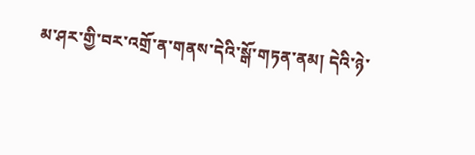མ་ཤར་གྱི་བར་འགྲོ་ན་གནས་དེའི་སྒོ་གཏན་ནམ། དེའི་ཉེ་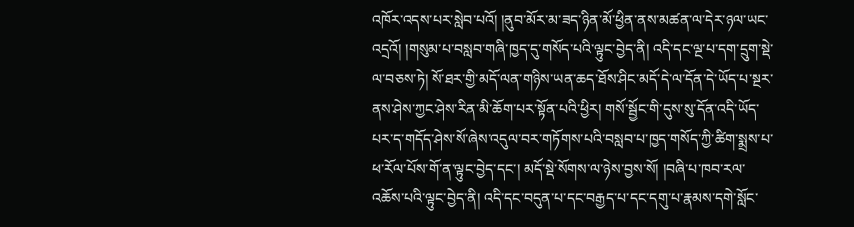འཁོར་འདས་པར་སླེབ་པའོ། །ནུབ་མོར་མ་ཟད་ཉིན་མོ་ཕྱིན་ནས་མཚན་ལ་དེར་ཉལ་ཡང་འདྲའོ། །གསུམ་པ་བསླབ་གཞི་ཁྱད་དུ་གསོད་པའི་ལྟུང་བྱེད་ནི། འདི་དང་ལྔ་པ་དག་དྲུག་སྡེ་ལ་བཅས་ཏེ། སོ་ཐར་གྱི་མདོ་ལན་གཉིས་ཡན་ཆད་ཐོས་ཤིང་མདོ་དེ་ལ་དོན་དེ་ཡོད་པ་སྔར་ནས་ཤེས་ཀྱང་ཤེས་རིན་མི་ཆོག་པར་སྟོན་པའི་ཕྱིར། གསོ་སྦྱོང་གི་དུས་སུ་དོན་འདི་ཡོད་པར་ད་གདོད་ཤེས་སོ་ཞེས་འདུལ་བར་གཏོགས་པའི་བསླབ་པ་ཁྱད་གསོད་ཀྱི་ཚིག་སྨྲས་པ་ཕ་རོལ་པོས་གོ་ན་ལྟུང་བྱེད་དང་། མདོ་སྡེ་སོགས་ལ་ཉེས་བྱས་སོ། །བཞི་པ་ཁབ་རལ་འཆོས་པའི་ལྟུང་བྱེད་ནི། འདི་དང་བདུན་པ་དང་བརྒྱད་པ་དང་དགུ་པ་རྣམས་དགེ་སློང་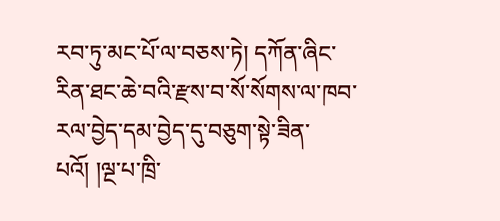རབ་ཏུ་མང་པོ་ལ་བཅས་ཏེ། དཀོན་ཞིང་རིན་ཐང་ཆེ་བའི་རྫས་བ་སོ་སོགས་ལ་ཁབ་རལ་བྱེད་དམ་བྱེད་དུ་བཅུག་སྟེ་ཟིན་པའོ། །ལྔ་པ་ཁྲི་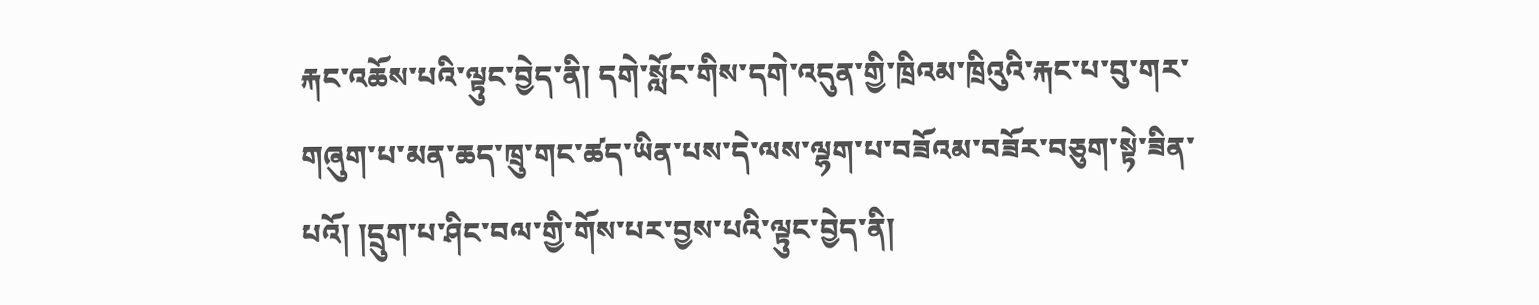རྐང་འཆོས་པའི་ལྟུང་བྱེད་ནི། དགེ་སློང་གིས་དགེ་འདུན་གྱི་ཁྲིའམ་ཁྲིའུའི་རྐང་པ་བུ་གར་གཞུག་པ་མན་ཆད་ཁྲུ་གང་ཚད་ཡིན་པས་དེ་ལས་ལྷག་པ་བཟོའམ་བཟོར་བཅུག་སྟེ་ཟིན་པའོ། །དྲུག་པ་ཤིང་བལ་གྱི་གོས་པར་བྱས་པའི་ལྟུང་བྱེད་ནི།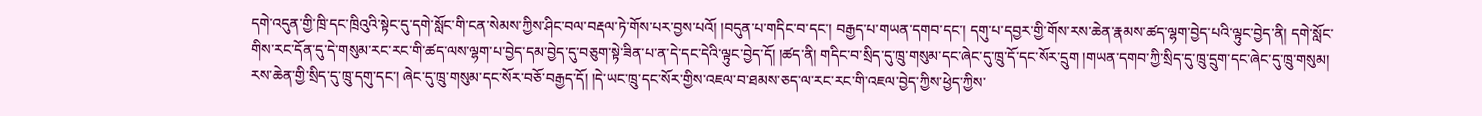དགེ་འདུན་གྱི་ཁྲི་དང་ཁྲིའུའི་སྟེང་དུ་དགེ་སློང་གི་ངན་སེམས་ཀྱིས་ཤིང་བལ་བརྡལ་ཏེ་གོས་པར་བྱས་པའོ། །བདུན་པ་གདིང་བ་དང་། བརྒྱད་པ་གཡན་དགབ་དང་། དགུ་པ་དབྱར་གྱི་གོས་རས་ཆེན་རྣམས་ཚད་ལྷག་བྱེད་པའི་ལྟུང་བྱེད་ནི། དགེ་སློང་གིས་རང་དོན་དུ་དེ་གསུམ་རང་རང་གི་ཚད་ལས་ལྷག་པ་བྱེད་དམ་བྱེད་དུ་བཅུག་སྟེ་ཟིན་པ་ན་དེ་དང་དེའི་ལྟུང་བྱེད་དོ། །ཚད་ནི། གདིང་བ་སྲིད་དུ་ཁྲུ་གསུམ་དང་ཞེང་དུ་ཁྲུ་དོ་དང་སོར་དྲུག །གཡན་དགབ་ཀྱི་སྲིད་དུ་ཁྲུ་དྲུག་དང་ཞེང་དུ་ཁྲུ་གསུམ། རས་ཆེན་གྱི་སྲིད་དུ་ཁྲུ་དགུ་དང་། ཞེང་དུ་ཁྲུ་གསུམ་དང་སོར་བཅོ་བརྒྱད་དོ། །དེ་ཡང་ཁྲུ་དང་སོར་གྱིས་འཇལ་བ་ཐམས་ཅད་ལ་རང་རང་གི་འཇལ་བྱེད་ཀྱིས་ཕྱེད་ཀྱིས་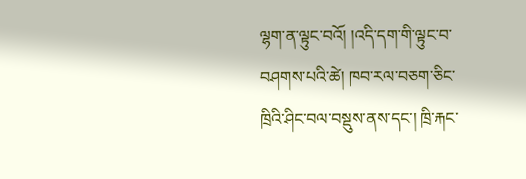ལྷག་ན་ལྟུང་བའོ། །འདི་དག་གི་ལྟུང་བ་བཤགས་པའི་ཚེ། ཁབ་རལ་བཅག་ཅིང་ཁྲིའི་ཤིང་བལ་བསྡུས་ནས་དང་། ཁྲི་རྐང་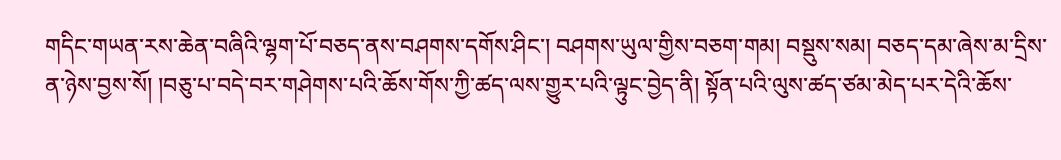གདིང་གཡན་རས་ཆེན་བཞིའི་ལྷག་པོ་བཅད་ནས་བཤགས་དགོས་ཤིང་། བཤགས་ཡུལ་གྱིས་བཅག་གམ། བསྡུས་སམ། བཅད་དམ་ཞེས་མ་དྲིས་ན་ཉེས་བྱས་སོ། །བཅུ་པ་བདེ་བར་གཤེགས་པའི་ཆོས་གོས་ཀྱི་ཚད་ལས་གྱུར་པའི་ལྟུང་བྱེད་ནི། སྟོན་པའི་ལུས་ཚད་ཙམ་མེད་པར་དེའི་ཆོས་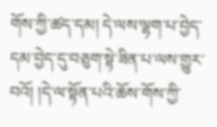གོས་ཀྱི་ཚད་དམ། དེ་ལས་ལྷག་པ་བྱེད་དམ་བྱེད་དུ་བཅུག་སྟེ་ཟིན་པ་ལས་གྱུར་བའོ། །དེ་ལ་སྟོན་པའི་ཆོས་གོས་ཀྱི་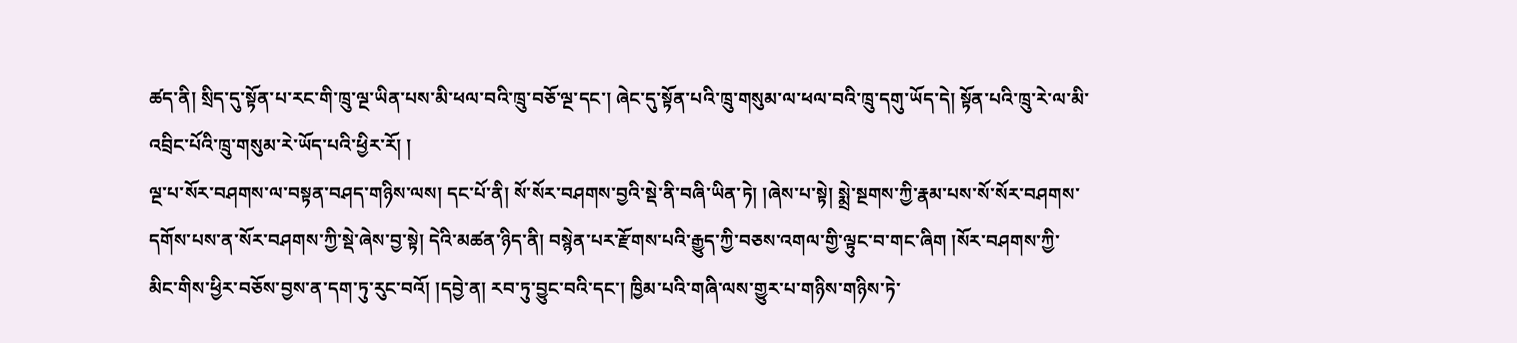ཚད་ནི། སྲིད་དུ་སྟོན་པ་རང་གི་ཁྲུ་ལྔ་ཡིན་པས་མི་ཕལ་བའི་ཁྲུ་བཅོ་ལྔ་དང་། ཞེང་དུ་སྟོན་པའི་ཁྲུ་གསུམ་ལ་ཕལ་བའི་ཁྲུ་དགུ་ཡོད་དེ། སྟོན་པའི་ཁྲུ་རེ་ལ་མི་འབྲིང་པོའི་ཁྲུ་གསུམ་རེ་ཡོད་པའི་ཕྱིར་རོ། །
ལྔ་པ་སོར་བཤགས་ལ་བསྟན་བཤད་གཉིས་ལས། དང་པོ་ནི། སོ་སོར་བཤགས་བྱའི་སྡེ་ནི་བཞི་ཡིན་ཏེ། །ཞེས་པ་སྟེ། སྨྲེ་སྔགས་ཀྱི་རྣམ་པས་སོ་སོར་བཤགས་དགོས་པས་ན་སོར་བཤགས་ཀྱི་སྡེ་ཞེས་བྱ་སྟེ། དེའི་མཚན་ཉིད་ནི། བསྙེན་པར་རྫོགས་པའི་རྒྱུད་ཀྱི་བཅས་འགལ་གྱི་ལྟུང་བ་གང་ཞིག །སོར་བཤགས་ཀྱི་མིང་གིས་ཕྱིར་བཅོས་བྱས་ན་དག་ཏུ་རུང་བའོ། །དབྱེ་ན། རབ་ཏུ་བྱུང་བའི་དང་། ཁྱིམ་པའི་གཞི་ལས་གྱུར་པ་གཉིས་གཉིས་ཏེ་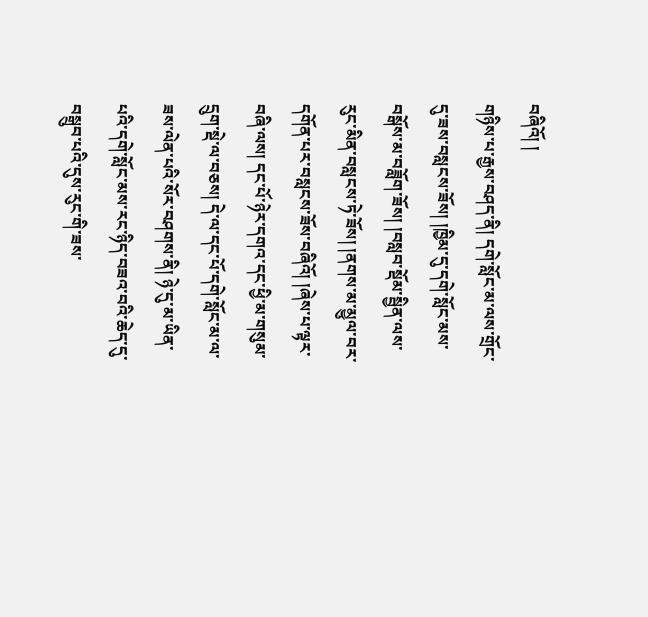བཞིའོ། །
གཉིས་པ་རྒྱས་བཤད་ནི། དགེ་སློང་མ་ལས་གྲོང་དུ་ཟས་བསླངས་ཟོས། །ཁྱིམ་དུ་དགེ་སློང་མས་བསྒོས་མ་བཟློག་ཟོས། །བསླབ་སྡོམ་སྦྱིན་ལས་རུང་མིན་བསླངས་ཏེ་ཟོས། །ནགས་མ་མྱུལ་བར་དགོན་པར་བསླངས་ཟོས་བཞིའོ། །ཞེས་པ་ལྟར་བཞི་ལས། དང་པོ་ཉེར་དགའ་དང་ཕྱི་མ་གསུམ་དྲུག་སྡེ་ལ་བཅས། དེ་ལ་དང་པོ་དགེ་སློང་མ་ལ་ཟས་ལེན་པའི་སོར་བཤགས་ནི། ཉེ་དུ་མ་ཡིན་པའི་དགེ་སློང་མས་རང་ཉིད་བཟའ་བའི་ཆེད་དུ་བསྒྲུབ་པའི་དུས་རུང་གི་ཟས་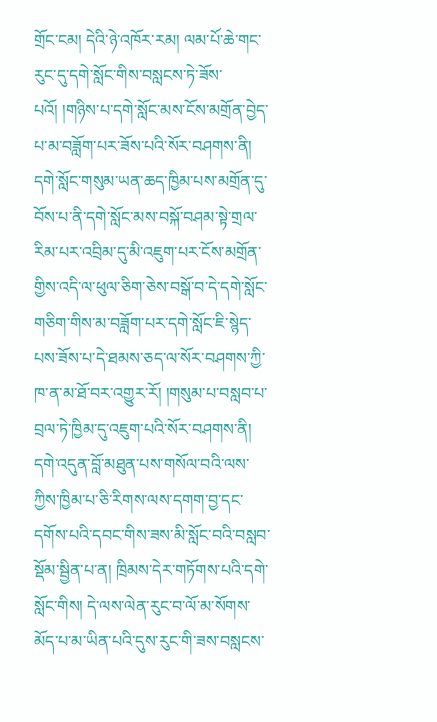གྲོང་ངམ། དེའི་ཉེ་འཁོར་རམ། ལམ་པོ་ཆེ་གང་རུང་དུ་དགེ་སློང་གིས་བསླངས་ཏེ་ཟོས་པའོ། །གཉིས་པ་དགེ་སློང་མས་ངོས་མགྲོན་བྱེད་པ་མ་བཟློག་པར་ཟོས་པའི་སོར་བཤགས་ནི། དགེ་སློང་གསུམ་ཡན་ཆད་ཁྱིམ་པས་མགྲོན་དུ་བོས་པ་ནི་དགེ་སློང་མས་བསྐོ་བཤམ་སྟེ་གྲལ་རིམ་པར་འབྲིམ་དུ་མི་འཇུག་པར་ངོས་མགྲོན་གྱིས་འདི་ལ་ཕུལ་ཅིག་ཅེས་བསྒོ་བ་དེ་དགེ་སློང་གཅིག་གིས་མ་བཟློག་པར་དགེ་སློང་ཇི་སྙེད་པས་ཟོས་པ་དེ་ཐམས་ཅད་ལ་སོར་བཤགས་ཀྱི་ཁ་ན་མ་ཐོ་བར་འགྱུར་རོ། །གསུམ་པ་བསླབ་པ་བྲལ་ཏེ་ཁྱིམ་དུ་འཇུག་པའི་སོར་བཤགས་ནི། དགེ་འདུན་བློ་མཐུན་པས་གསོལ་བའི་ལས་ཀྱིས་ཁྱིམ་པ་ཅི་རིགས་ལས་དགག་བྱ་དང་དགོས་པའི་དབང་གིས་ཟས་མི་སློང་བའི་བསླབ་སྡོམ་སྦྱིན་པ་ན། ཁྲིམས་དེར་གཏོགས་པའི་དགེ་སློང་གིས། དེ་ལས་ལེན་རུང་བ་ལོ་མ་སོགས་མོད་པ་མ་ཡིན་པའི་དུས་རུང་གི་ཟས་བསླངས་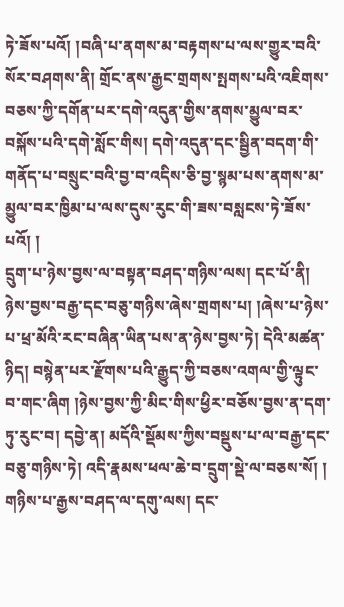ཏེ་ཟོས་པའོ། །བཞི་པ་ནགས་མ་བརྟགས་པ་ལས་གྱུར་བའི་སོར་བཤགས་ནི། གྲོང་ནས་རྒྱང་གྲགས་སྤགས་པའི་འཇིགས་བཅས་ཀྱི་དགོན་པར་དགེ་འདུན་གྱིས་ནགས་མྱུལ་བར་བསྐོས་པའི་དགེ་སློང་གིས། དགེ་འདུན་དང་སྦྱིན་བདག་གི་གནོད་པ་བསྲུང་བའི་བྱ་བ་འདིས་ཅི་བྱ་སྙམ་པས་ནགས་མ་མྱུལ་བར་ཁྱིམ་པ་ལས་དུས་རུང་གི་ཟས་བསླངས་ཏེ་ཟོས་པའོ། །
དྲུག་པ་ཉེས་བྱས་ལ་བསྟན་བཤད་གཉིས་ལས། དང་པོ་ནི། ཉེས་བྱས་བརྒྱ་དང་བཅུ་གཉིས་ཞེས་གྲགས་པ། །ཞེས་པ་ཉེས་པ་ཕྲ་མོའི་རང་བཞིན་ཡིན་པས་ན་ཉེས་བྱས་ཏེ། དེའི་མཚན་ཉིད། བསྙེན་པར་རྫོགས་པའི་རྒྱུད་ཀྱི་བཅས་འགལ་གྱི་ལྟུང་བ་གང་ཞིག །ཉེས་བྱས་ཀྱི་མིང་གིས་ཕྱིར་བཅོས་བྱས་ན་དག་ཏུ་རུང་བ། དབྱེ་ན། མདོའི་སྡོམས་ཀྱིས་བསྡུས་པ་ལ་བརྒྱ་དང་བཅུ་གཉིས་ཏེ། འདི་རྣམས་ཕལ་ཆེ་བ་དྲུག་སྡེ་ལ་བཅས་སོ། །
གཉིས་པ་རྒྱས་བཤད་ལ་དགུ་ལས། དང་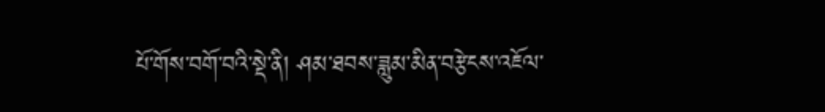པོ་གོས་བགོ་བའི་སྡེ་ནི། ཤམ་ཐབས་ཟླུམ་མིན་བརྩེངས་འཇོལ་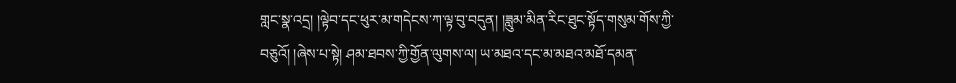གླང་སྣ་འདྲ། །ལྟེབ་དང་ཕུར་མ་གདེངས་ཀ་ལྟ་བུ་བདུན། །ཟླུམ་མིན་རིང་ཐུང་སྟོད་གསུམ་གོས་ཀྱི་བཅུའོ། །ཞེས་པ་སྟེ། ཤམ་ཐབས་ཀྱི་གྱོན་ལུགས་ལ། ཡ་མཐའ་དང་མ་མཐའ་མཐོ་དམན་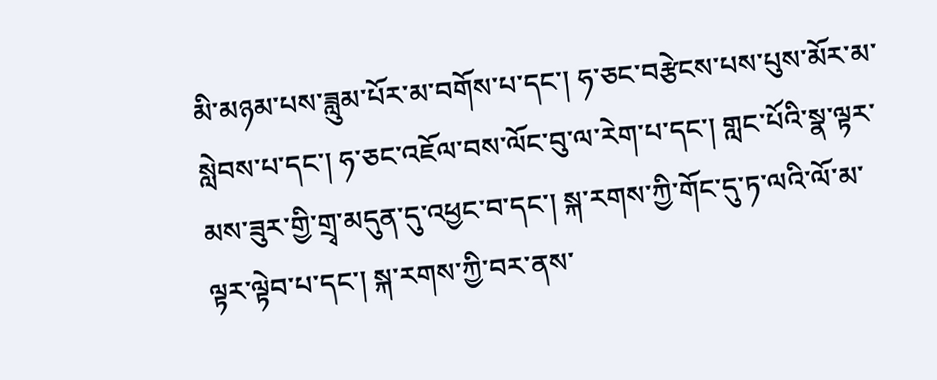མི་མཉམ་པས་ཟླུམ་པོར་མ་བགོས་པ་དང་། ཧ་ཅང་བརྩེངས་པས་པུས་མོར་མ་སླེབས་པ་དང་། ཧ་ཅང་འཇོལ་བས་ལོང་བུ་ལ་རེག་པ་དང་། གླང་པོའི་སྣ་ལྟར་མས་ཟུར་གྱི་གྲྭ་མདུན་དུ་འཕྱང་བ་དང་། སྐ་རགས་ཀྱི་གོང་དུ་ཏ་ལའི་ལོ་མ་ལྟར་ལྟེབ་པ་དང་། སྐ་རགས་ཀྱི་བར་ནས་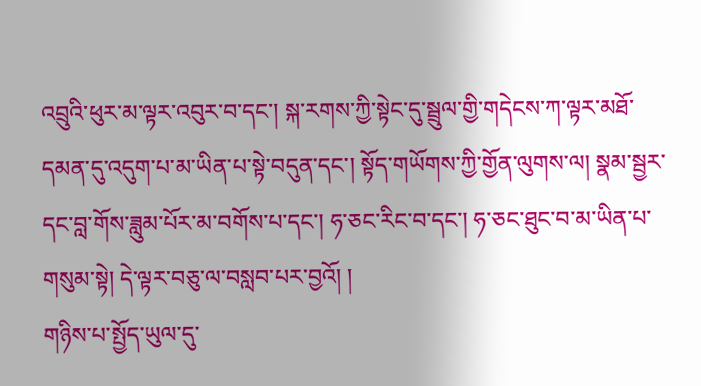འབྲུའི་ཕུར་མ་ལྟར་འབུར་བ་དང་། སྐ་རགས་ཀྱི་སྟེང་དུ་སྦྲུལ་གྱི་གདེངས་ཀ་ལྟར་མཐོ་དམན་དུ་འདུག་པ་མ་ཡིན་པ་སྟེ་བདུན་དང་། སྟོད་གཡོགས་ཀྱི་གྱོན་ལུགས་ལ། སྣམ་སྦྱར་དང་བླ་གོས་ཟླུམ་པོར་མ་བགོས་པ་དང་། ཧ་ཅང་རིང་བ་དང་། ཧ་ཅང་ཐུང་བ་མ་ཡིན་པ་གསུམ་སྟེ། དེ་ལྟར་བཅུ་ལ་བསླབ་པར་བྱའོ། །
གཉིས་པ་སྤྱོད་ཡུལ་དུ་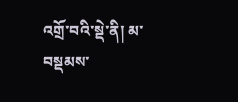འགྲོ་བའི་སྡེ་ནི། མ་བསྡམས་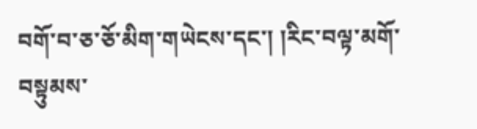བགོ་བ་ཅ་ཅོ་མིག་གཡེངས་དང་། །རིང་བལྟ་མགོ་བསྟུམས་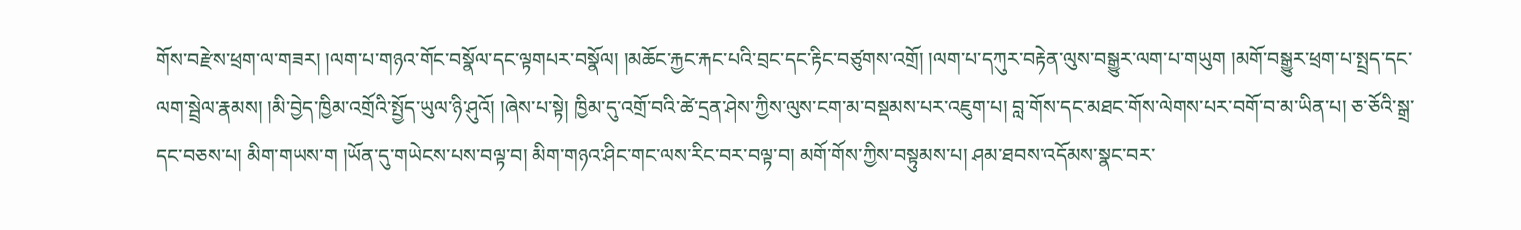གོས་བརྫེས་ཕྲག་ལ་གཟར། །ལག་པ་གཉའ་གོང་བསྣོལ་དང་ལྟགཔར་བསྣོལ། །མཆོང་རྐྱང་རྐང་པའི་བྲང་དང་རྟིང་བཙུགས་འགྲོ། །ལག་པ་དཀུར་བརྟེན་ལུས་བསྒྱུར་ལག་པ་གཡུག །མགོ་བསྒྱུར་ཕྲག་པ་སྤྲད་དང་ལག་སྦྲེལ་རྣམས། །མི་བྱེད་ཁྱིམ་འགྲོའི་སྤྱོད་ཡུལ་ཉི་ཤུའོ། །ཞེས་པ་སྟེ། ཁྱིམ་དུ་འགྲོ་བའི་ཚེ་དྲན་ཤེས་ཀྱིས་ལུས་ངག་མ་བསྡམས་པར་འཇུག་པ། བླ་གོས་དང་མཐང་གོས་ལེགས་པར་བགོ་བ་མ་ཡིན་པ། ཅ་ཅོའི་སྒྲ་དང་བཅས་པ། མིག་གཡས་ག །ཡོན་དུ་གཡེངས་པས་བལྟ་བ། མིག་གཉའ་ཤིང་གང་ལས་རིང་བར་བལྟ་བ། མགོ་གོས་ཀྱིས་བསྟུམས་པ། ཤམ་ཐབས་འདོམས་སྣང་བར་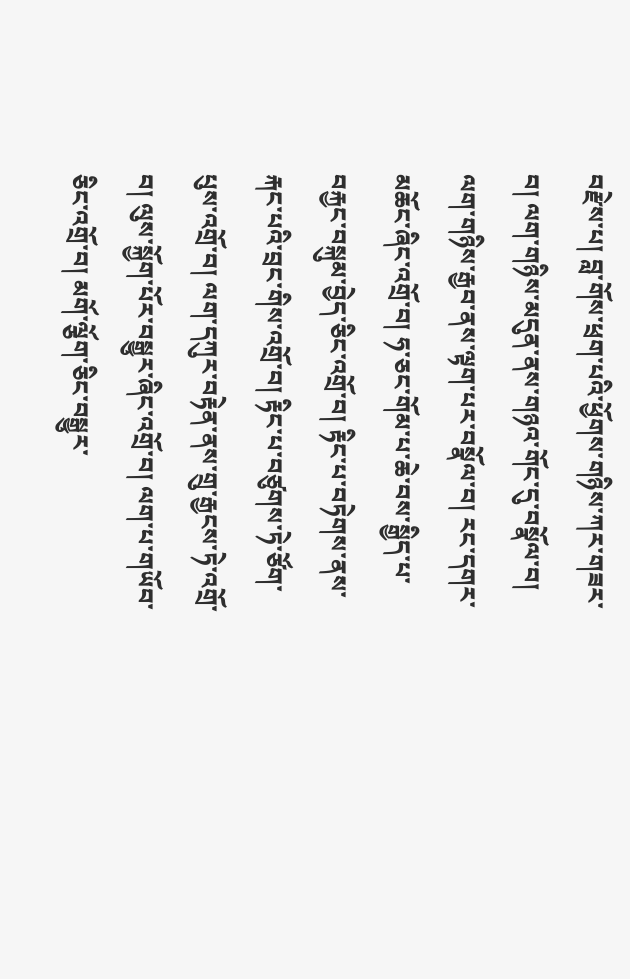བརྫེས་པ། བླ་གོས་ཕྲག་པའི་ཕྱོགས་གཉིས་ཀར་གཟར་བ། ལག་གཉིས་མདུན་ནས་གཉའ་གོང་དུ་བསྣོལ་བ། ལག་གཉིས་རྒྱབ་ནས་ལྟག་པར་བསྣོལ་བ། རང་དགར་མཆོང་ཞིང་འགྲོ་བ། ཧ་ཅང་གོམ་པ་ཆེ་བས་སྒྱིད་པ་བརྐྱང་བསྐུམ་བྱེད་ཅིང་འགྲོ་བ། རྟིང་པ་བཏེགས་ནས་རྐང་པའི་བྲང་གིས་འགྲོ་བ། རྟིང་པ་བཙུགས་ཏེ་ཙོག་པུས་འགྲོ་བ། ལག་དཀུར་བརྟེན་ནས་གྲུ་རྒྱངས་ཏེ་འགྲོ་བ། ལུས་སྐྱོག་པོར་བསྒྱུར་ཞིང་འགྲོ་བ། ལག་པ་གཡོབ་ཅིང་འགྲོ་བ། མགོ་ལྕོག་ཅིང་བསྒྱུར་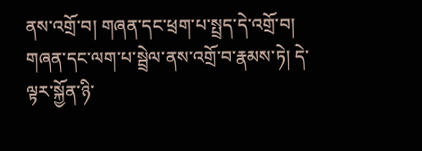ནས་འགྲོ་བ། གཞན་དང་ཕྲག་པ་སྤྲད་དེ་འགྲོ་བ། གཞན་དང་ལག་པ་སྦྲེལ་ནས་འགྲོ་བ་རྣམས་ཏེ། དེ་ལྟར་སྐྱོན་ཉི་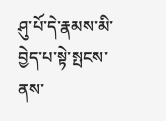ཤུ་པོ་དེ་རྣམས་མི་བྱེད་པ་སྟེ་སྤངས་ནས་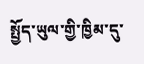སྤྱོད་ཡུལ་གྱི་ཁྱིམ་དུ་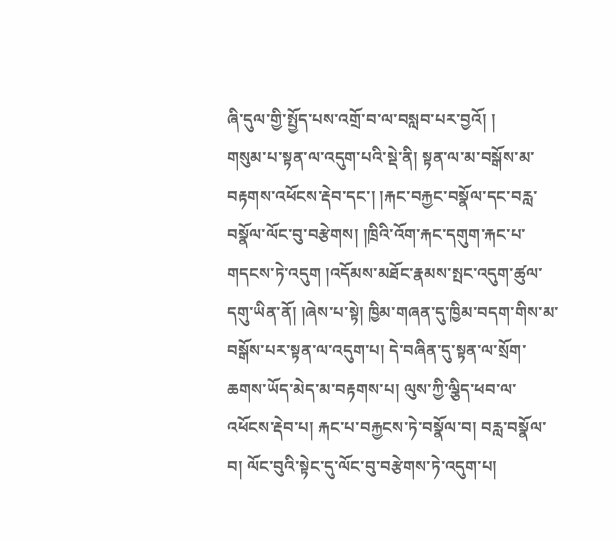ཞི་དུལ་གྱི་སྤྱོད་པས་འགྲོ་བ་ལ་བསླབ་པར་བྱའོ། །
གསུམ་པ་སྟན་ལ་འདུག་པའི་སྡེ་ནི། སྟན་ལ་མ་བསྒོས་མ་བརྟགས་འཕོངས་རྡེབ་དང་། །རྐང་བརྐྱང་བསྣོལ་དང་བརླ་བསྣོལ་ལོང་བུ་བརྩེགས། །ཁྲིའི་འོག་རྐང་དགུག་རྐང་པ་གདངས་ཏེ་འདུག །འདོམས་མཐོང་རྣམས་སྤང་འདུག་ཚུལ་དགུ་ཡིན་ནོ། །ཞེས་པ་སྟེ། ཁྱིམ་གཞན་དུ་ཁྱིམ་བདག་གིས་མ་བསྒོས་པར་སྟན་ལ་འདུག་པ། དེ་བཞིན་དུ་སྟན་ལ་སྲོག་ཆགས་ཡོད་མེད་མ་བརྟགས་པ། ལུས་ཀྱི་ལྕིད་ཕབ་ལ་འཕོངས་རྡེབ་པ། རྐང་པ་བརྐྱངས་ཏེ་བསྣོལ་བ། བརླ་བསྣོལ་བ། ལོང་བུའི་སྟེང་དུ་ལོང་བུ་བརྩེགས་ཏེ་འདུག་པ།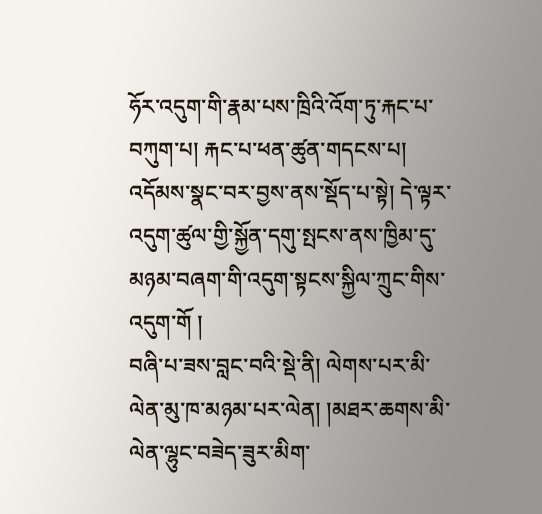ཧོར་འདུག་གི་རྣམ་པས་ཁྲིའི་འོག་ཏུ་རྐང་པ་བཀུག་པ། རྐང་པ་ཕན་ཚུན་གདངས་པ། འདོམས་སྣང་བར་བྱས་ནས་སྡོད་པ་སྟེ། དེ་ལྟར་འདུག་ཚུལ་གྱི་སྐྱོན་དགུ་སྤངས་ནས་ཁྱིམ་དུ་མཉམ་བཞག་གི་འདུག་སྟངས་སྐྱིལ་ཀྲུང་གིས་འདུག་གོ །
བཞི་པ་ཟས་བླང་བའི་སྡེ་ནི། ལེགས་པར་མི་ལེན་མུ་ཁ་མཉམ་པར་ལེན། །མཐར་ཆགས་མི་ལེན་ལྷུང་བཟེད་ཟུར་མིག་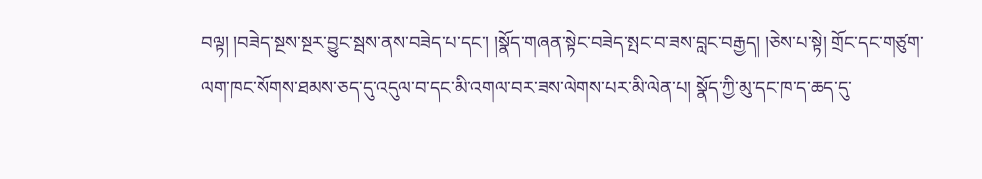བལྟ། །བཟེད་སྔས་སྔར་བྱུང་སྦས་ནས་བཟེད་པ་དང་། །སྣོད་གཞན་སྟེང་བཟེད་སྤང་བ་ཟས་བླང་བརྒྱད། །ཅེས་པ་སྟེ། གྲོང་དང་གཙུག་ལག་ཁང་སོགས་ཐམས་ཅད་དུ་འདུལ་བ་དང་མི་འགལ་བར་ཟས་ལེགས་པར་མི་ལེན་པ། སྣོད་ཀྱི་མུ་དང་ཁ་ད་ཆད་དུ་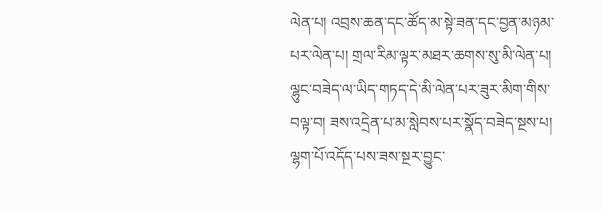ལེན་པ། འབྲས་ཆན་དང་ཚོད་མ་སྟེ་ཟན་དང་བྱན་མཉམ་པར་ལེན་པ། གྲལ་རིམ་ལྟར་མཐར་ཆགས་སུ་མི་ལེན་པ། ལྷུང་བཟེད་ལ་ཡིད་གཏད་དེ་མི་ལེན་པར་ཟུར་མིག་གིས་བལྟ་བ། ཟས་འདྲེན་པ་མ་སླེབས་པར་སྣོད་བཟེད་སྔས་པ། ལྷག་པོ་འདོད་པས་ཟས་སྔར་བྱུང་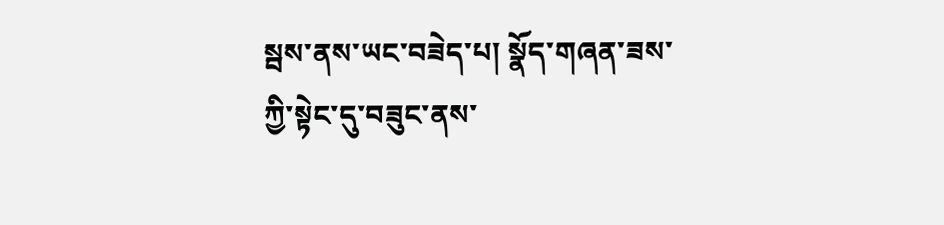སྦས་ནས་ཡང་བཟེད་པ། སྣོད་གཞན་ཟས་ཀྱི་སྟེང་དུ་བཟུང་ནས་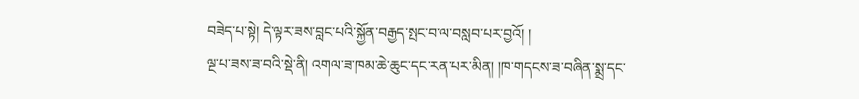བཟེད་པ་སྟེ། དེ་ལྟར་ཟས་བླང་པའི་སྐྱོན་བརྒྱད་སྤང་བ་ལ་བསླབ་པར་བྱའོ། །
ལྔ་པ་ཟས་ཟ་བའི་སྡེ་ནི། འགལ་ཟ་ཁམ་ཆེ་ཆུང་དང་རན་པར་མིན། །ཁ་གདངས་ཟ་བཞིན་སྨྲ་དང་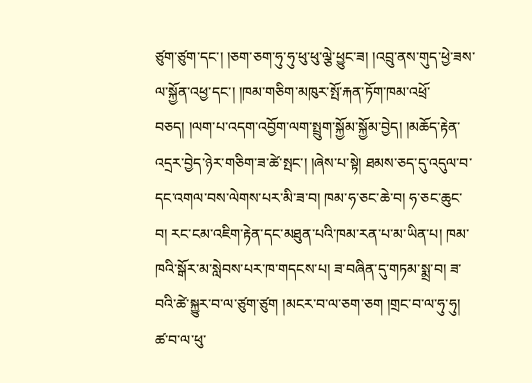ཙུག་ཙུག་དང་། །ཅག་ཅག་ཧུ་ཧུ་ཕུ་ཕུ་ལྕེ་ཕྱུང་ཟ། །འབྲུ་ནས་གུད་ཕྱེ་ཟས་ལ་སྐྱོན་འཕྱ་དང་། །ཁམ་གཅིག་མཁུར་སྤོ་རྐན་ཏོག་ཁམ་འཕྲོ་བཅད། །ལག་པ་འདག་འབྱོག་ལག་སྤྲུག་སྐྱོམ་སྐྱོམ་བྱེད། །མཆོད་རྟེན་འདྲར་བྱེད་ཉེར་གཅིག་ཟ་ཚེ་སྤང་། །ཞེས་པ་སྟེ། ཐམས་ཅད་དུ་འདུལ་བ་དང་འགལ་བས་ལེགས་པར་མི་ཟ་བ། ཁམ་ཧ་ཅང་ཆེ་བ། ཧ་ཅང་ཆུང་བ། རང་ངམ་འཇིག་རྟེན་དང་མཐུན་པའི་ཁམ་རན་པ་མ་ཡིན་པ། ཁམ་ཁའི་སྒོར་མ་སླེབས་པར་ཁ་གདངས་པ། ཟ་བཞིན་དུ་གཏམ་སྨྲ་བ། ཟ་བའི་ཚེ་སྐྱུར་བ་ལ་ཙུག་ཙུག །མངར་བ་ལ་ཅག་ཅག །གྲང་བ་ལ་ཧུ་ཧུ། ཚ་བ་ལ་ཕུ་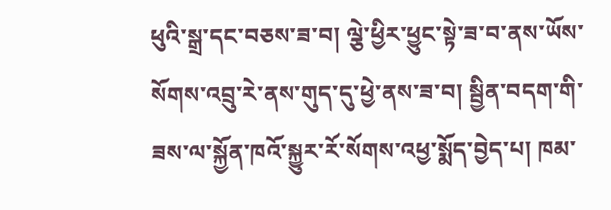ཕུའི་སྒྲ་དང་བཅས་ཟ་བ། ལྕེ་ཕྱིར་ཕྱུང་སྟེ་ཟ་བ་ནས་ཡོས་སོགས་འབྲུ་རེ་ནས་གུད་དུ་ཕྱེ་ནས་ཟ་བ། སྦྱིན་བདག་གི་ཟས་ལ་སྐྱོན་ཁའོ་སྐྱུར་རོ་སོགས་འཕྱ་སྨོད་བྱེད་པ། ཁམ་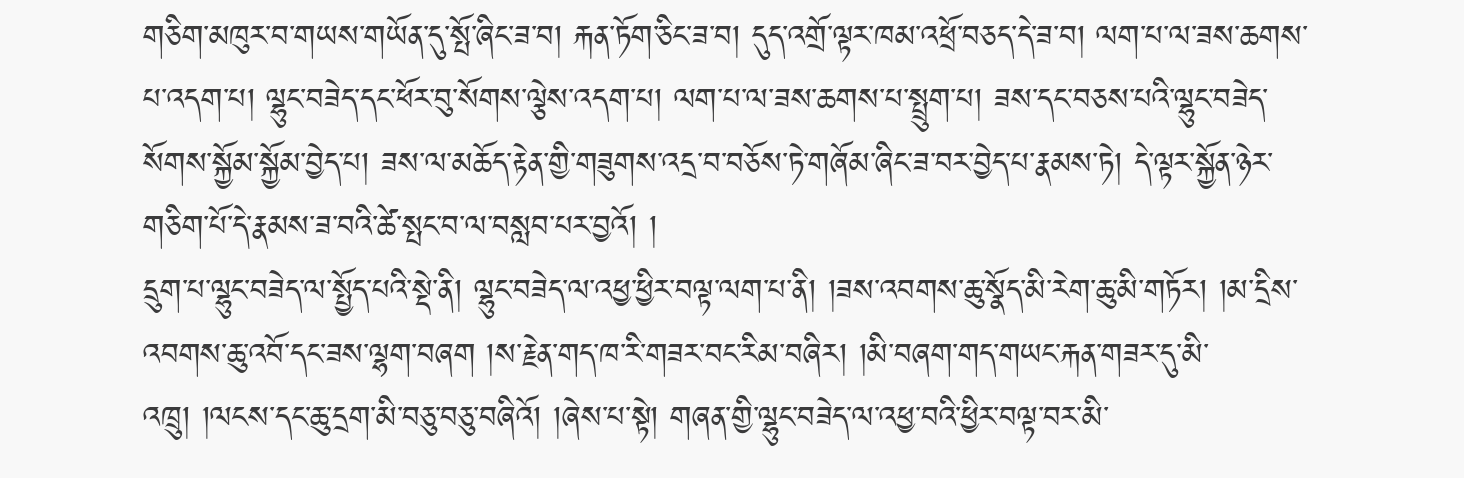གཅིག་མཁུར་བ་གཡས་གཡོན་དུ་སྤོ་ཞིང་ཟ་བ། རྐན་ཏོག་ཅིང་ཟ་བ། དུད་འགྲོ་ལྟར་ཁམ་འཕྲོ་བཅད་དེ་ཟ་བ། ལག་པ་ལ་ཟས་ཆགས་པ་འདག་པ། ལྷུང་བཟེད་དང་ཕོར་བུ་སོགས་ལྕེས་འདག་པ། ལག་པ་ལ་ཟས་ཆགས་པ་སྤྲུག་པ། ཟས་དང་བཅས་པའི་ལྷུང་བཟེད་སོགས་སྐྱོམ་སྐྱོམ་བྱེད་པ། ཟས་ལ་མཆོད་རྟེན་གྱི་གཟུགས་འདྲ་བ་བཅོས་ཏེ་གཞོམ་ཞིང་ཟ་བར་བྱེད་པ་རྣམས་ཏེ། དེ་ལྟར་སྐྱོན་ཉེར་གཅིག་པོ་དེ་རྣམས་ཟ་བའི་ཚེ་སྤང་བ་ལ་བསླབ་པར་བྱའོ། །
དྲུག་པ་ལྷུང་བཟེད་ལ་སྤྱོད་པའི་སྡེ་ནི། ལྷུང་བཟེད་ལ་འཕྱ་ཕྱིར་བལྟ་ལག་པ་ནི། །ཟས་འབགས་ཆུ་སྣོད་མི་རེག་ཆུ་མི་གཏོར། །མ་དྲིས་འབགས་ཆུ་འབོ་དང་ཟས་ལྷག་བཞག །ས་རྗེན་གད་ཁ་རི་གཟར་བང་རིམ་བཞིར། །མི་བཞག་གད་གཡང་རྐན་གཟར་དུ་མི་འཁྲུ། །ལངས་དང་ཆུ་དྲག་མི་བཅུ་བཅུ་བཞིའོ། །ཞེས་པ་སྟེ། གཞན་གྱི་ལྷུང་བཟེད་ལ་འཕྱ་བའི་ཕྱིར་བལྟ་བར་མི་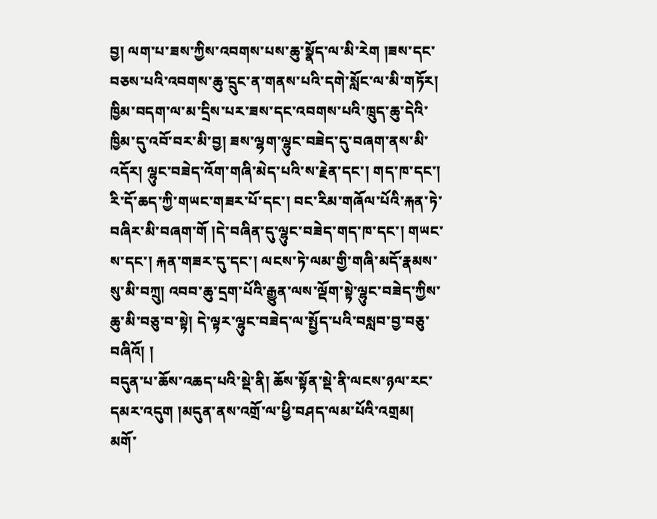བྱ། ལག་པ་ཟས་ཀྱིས་འབགས་པས་ཆུ་སྣོད་ལ་མི་རེག །ཟས་དང་བཅས་པའི་འབགས་ཆུ་དྲུང་ན་གནས་པའི་དགེ་སློང་ལ་མི་གཏོར། ཁྱིམ་བདག་ལ་མ་དྲིས་པར་ཟས་དང་འབགས་པའི་ཁྲུད་ཆུ་དེའི་ཁྱིམ་དུ་འབོ་བར་མི་བྱ། ཟས་ལྷག་ལྷུང་བཟེད་དུ་བཞག་ནས་མི་འདོར། ལྷུང་བཟེད་འོག་གཞི་མེད་པའི་ས་རྗེན་དང་། གད་ཁ་དང་། རི་དོ་ཆད་ཀྱི་གཡང་གཟར་པོ་དང་། བང་རིམ་གཞོལ་པོའི་རྐན་ཏེ་བཞིར་མི་བཞག་གོ །དེ་བཞིན་དུ་ལྷུང་བཟེད་གད་ཁ་དང་། གཡང་ས་དང་། རྐན་གཟར་དུ་དང་། ལངས་ཏེ་ལམ་གྱི་གཞི་མདོ་རྣམས་སུ་མི་བཀྲུ། འབབ་ཆུ་དྲག་པོའི་རྒྱུན་ལས་ལྡོག་སྟེ་ལྷུང་བཟེད་ཀྱིས་ཆུ་མི་བཅུ་བ་སྟེ། དེ་ལྟར་ལྷུང་བཟེད་ལ་སྤྱོད་པའི་བསླབ་བྱ་བཅུ་བཞིའོ། །
བདུན་པ་ཆོས་འཆད་པའི་སྡེ་ནི། ཆོས་སྟོན་སྡེ་ནི་ལངས་ཉལ་རང་དམར་འདུག །མདུན་ནས་འགྲོ་ལ་ཕྱི་བཤད་ལམ་པོའི་འགྲམ། མགོ་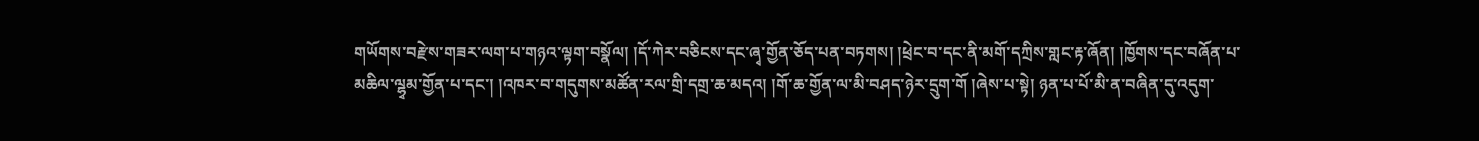གཡོགས་བརྫེས་གཟར་ལག་པ་གཉའ་ལྟག་བསྣོལ། །དོ་ཀེར་བཅིངས་དང་ཞྭ་གྱོན་ཅོད་པན་བཏགས། །ཕྲེང་བ་དང་ནི་མགོ་དཀྲིས་གླང་རྟ་ཞོན། །ཁྱོགས་དང་བཞོན་པ་མཆིལ་ལྷྭམ་གྱོན་པ་དང་། །འཁར་བ་གདུགས་མཚོན་རལ་གྲི་དགྲ་ཆ་མདའ། །གོ་ཆ་གྱོན་ལ་མི་བཤད་ཉེར་དྲུག་གོ །ཞེས་པ་སྟེ། ཉན་པ་པོ་མི་ན་བཞིན་དུ་འདུག་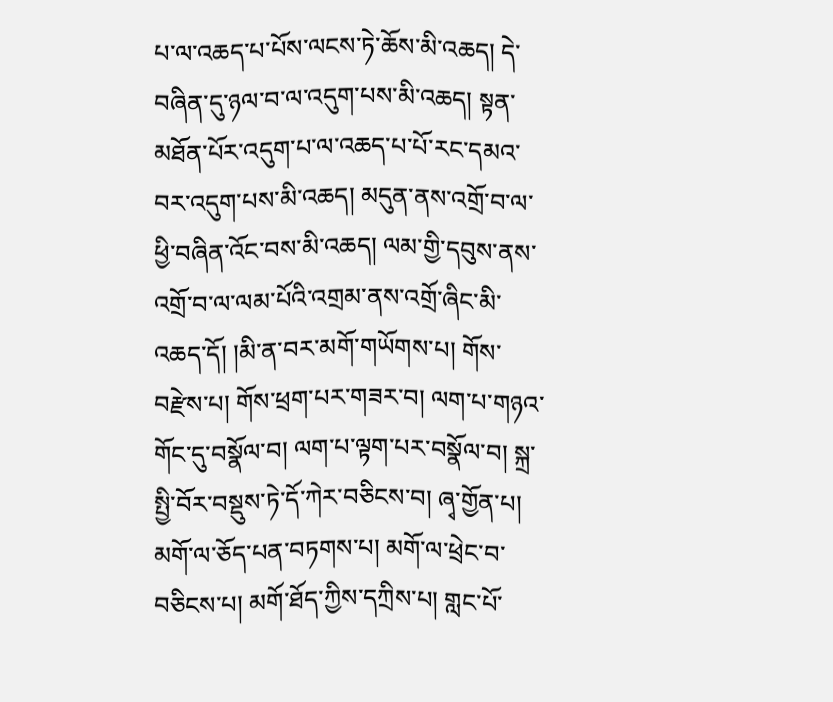པ་ལ་འཆད་པ་པོས་ལངས་ཏེ་ཆོས་མི་འཆད། དེ་བཞིན་དུ་ཉལ་བ་ལ་འདུག་པས་མི་འཆད། སྟན་མཐོན་པོར་འདུག་པ་ལ་འཆད་པ་པོ་རང་དམའ་བར་འདུག་པས་མི་འཆད། མདུན་ནས་འགྲོ་བ་ལ་ཕྱི་བཞིན་འོང་བས་མི་འཆད། ལམ་གྱི་དབུས་ནས་འགྲོ་བ་ལ་ལམ་པོའི་འགྲམ་ནས་འགྲོ་ཞིང་མི་འཆད་དོ། །མི་ན་བར་མགོ་གཡོགས་པ། གོས་བརྫེས་པ། གོས་ཕྲག་པར་གཟར་བ། ལག་པ་གཉའ་གོང་དུ་བསྣོལ་བ། ལག་པ་ལྟག་པར་བསྣོལ་བ། སྐྲ་སྤྱི་བོར་བསྡུས་ཏེ་དོ་ཀེར་བཅིངས་བ། ཞྭ་གྱོན་པ། མགོ་ལ་ཅོད་པན་བཏགས་པ། མགོ་ལ་ཕྲེང་བ་བཅིངས་པ། མགོ་ཐོད་ཀྱིས་དཀྲིས་པ། གླང་པོ་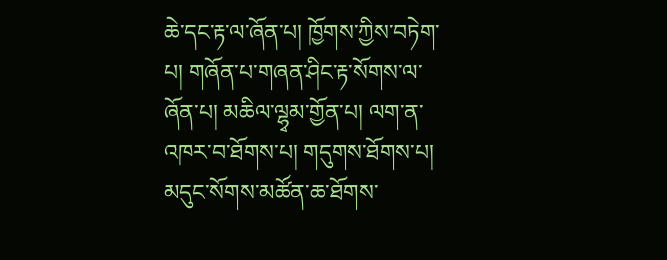ཆེ་དང་རྟ་ལ་ཞོན་པ། ཁྱོགས་ཀྱིས་བཏེག་པ། གཞོན་པ་གཞན་ཤིང་རྟ་སོགས་ལ་ཞོན་པ། མཆིལ་ལྷྭམ་གྱོན་པ། ལག་ན་འཁར་བ་ཐོགས་པ། གདུགས་ཐོགས་པ། མདུང་སོགས་མཚོན་ཆ་ཐོགས་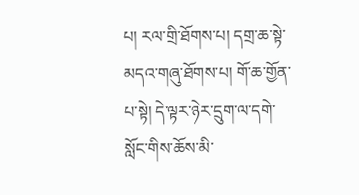པ། རལ་གྲི་ཐོགས་པ། དགྲ་ཆ་སྟེ་མདའ་གཞུ་ཐོགས་པ། གོ་ཆ་གྱོན་པ་སྟེ། དེ་ལྟར་ཉེར་དྲུག་ལ་དགེ་སློང་གིས་ཆོས་མི་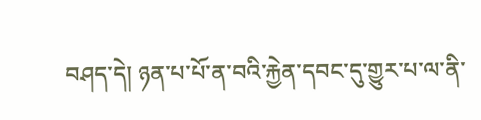བཤད་དེ། ཉན་པ་པོ་ན་བའི་རྐྱེན་དབང་དུ་གྱུར་པ་ལ་ནི་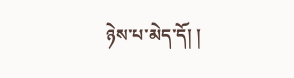ཉེས་པ་མེད་དོ། །